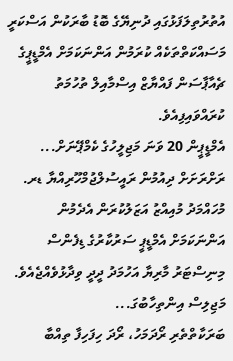އުތުރުތިލަފަޅުގައި ދުނިޔޭގެ ބޮޑު ބާރަކުން އަސްކަރީ މަސައްކަތްތަކެއް ކުރަމުން އަންނަކަމަށް އެމްޑީޕީގެ ޗެއާޕާސަން ފައްޔާޒް އިސްމާއިލް ތުހުމަތު ކުރައްވައިފިއެވެ.
އެމްޑީޕީން 20 ވަނަ މަޖިލީހުގެ ކެމްޕޭނަށް...
ރަށްރަށަށް ދިއުމުން ރައީސުލްޖުމްހޫރިއްޔާ ޑރ. މުހައްމަދު މުއިއްޒު އަޒަލުކުރަން އެދެމުން އަންނަކަމަށް އެމްޑީޕީ ސަރުކާރުގެ ޑިފެންސް މިނިސްޓަރު މާރިޔާ އަހުމަދު ދީދީ ވިދާޅުވެއްޖެއެވެ.
މަޖިލިސް އިންތިހާބުގަ...
ބަރަކާތްތެރި ރޯދަމަހު، ރޯދަ ހިފަހިފާ ތިއްބާ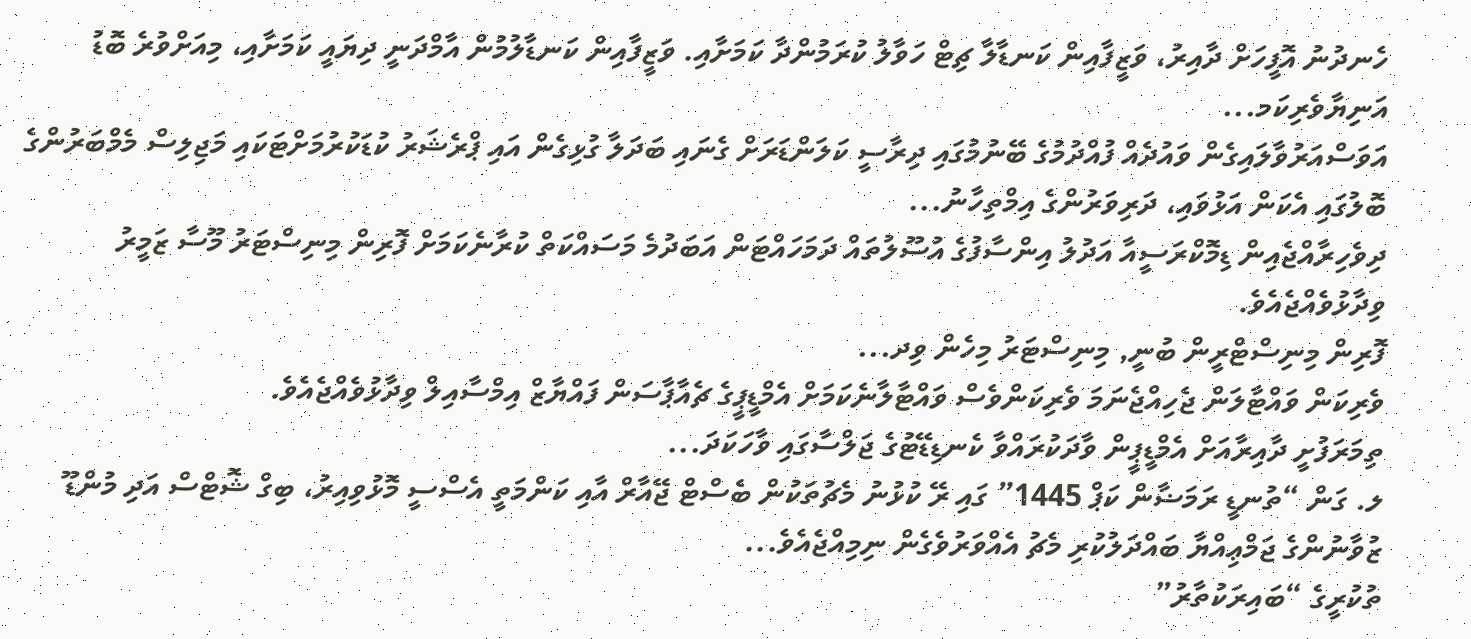ހެނދުނު އޮފީހަށް ދާއިރު، ވަޒީފާއިން ކަނޑާލާ ޗިޓް ހަވާލު ކުރަމުންދާ ކަމަށާއި. ވަޒީފާއިން ކަނޑާލުމުން އާމްދަނީ ދިޔައީ ކަމަށާއި، މިއަށްވުރެ ބޮޑު އަނިޔާވެރިކަމ...
އަވަސްއަރުވާލައިގެން ވައުދެއް ފުއްދުމުގެ ބޭނުމުގައި ދިރާސީ ކަލަންޑަރަށް ގެނައި ބަދަލާ ގުޅިގެން އައި ޕްރެޝަރު ކުޑަކުރުމަށްޓަކައި މަޖިލިސް މެމްބަރުންގެ ބޮލުގައި އެކަން އަޅުވައި، ދަރިވަރުންގެ އިމްތިހާނު...
ދިވެހިރާއްޖެއިން ޑިމޮކްރަސީއާ އަދުލު އިންސާފުގެ އުސޫލުތައް ދަމަހައްޓަން އަބަދުމެ މަސައްކަތް ކުރާނެކަމަށް ފޮރިން މިނިސްޓަރު މޫސާ ޒަމީރު ވިދާޅުވެއްޖެއެވެ.
ފޮރިން މިނިސްޓްރީން ބުނީ, މިނިސްޓަރު މިހެން ވިދ...
ވެރިކަން ވައްޓާލަން ޖެހިއްޖެނަމަ ވެރިކަންވެސް ވައްޓާލާނެކަމަށް އެމްޑީޕީގެ ޗެއާޕާސަން ފައްޔާޒް އިމްސާއިލް ވިދާޅުވެއްޖެއެވެ.
ތިމަރަފުށީ ދާއިރާއަށް އެމްޑީޕީން ވާދަކުރައްވާ ކެނޑިޑޭޓުގެ ޖަލްސާގައި ވާހަކަދަ...
ލ. ގަން “ތުނޑީ ރަމަޟާން ކަޕް 1445” ގައި ރޭ ކުޅުނު މެޗުތަކުން ބެސްޓް ޖޭއާރް އާއި ކަންމަތީ އެސްސީ މޮޅުވިއިރު، ބިގް ޝޮޓްސް އަދި މުންޑޫ ޒުވާނުންގެ ޖަމްޢިއްޔާ ބައްދަލުކުރި މެޗު އެއްވަރުވެގެން ނިމިއްޖެއެވެ...
ތުކުރީގެ “ބައިރަކުތާރު”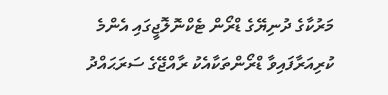މަރުކާގެ ދުނިޔޭގެ ޑްރޯން ޓެކްނޮލޮޖީގައި އެންމެ ކުރިއަރާފައިވާ ޑްރޯންތަކާއެކު ރާއްޖޭގެ ސަރަޙައްދު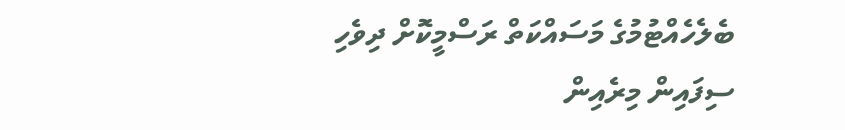ބެލެހެއްޓުމުގެ މަސައްކަތް ރަސްމީކޮށް ދިވެހި ސިފައިން މިރެއިން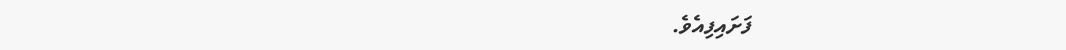ފަށައިފިއެވެ.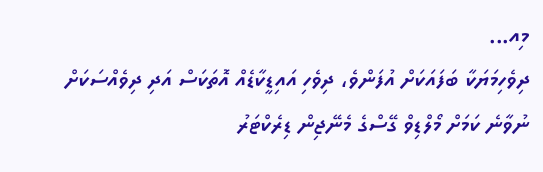މިއ...
ދިވެހިމަޔަކާ ބަފައަކަށް އުފަންވެ، ދިވެހި އައިޑީކާޑެއް އޮތަކަސް އަދި ދިވެއްސަކަށް ނުވާނެ ކަމަށް މޯލްޑިވް ގޭސްގެ މެނޭޖިން ޑިރެކްޓަރު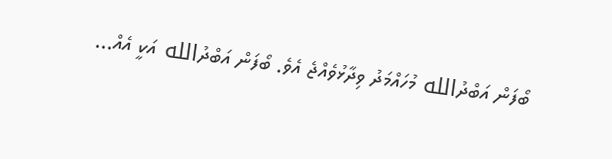ބޯފަން އަބްދުالله މުހައްމަދު ވިދާޅުވެއްޖެ އެވެ. ބޯފަން އަބްދުالله އަކީ އެއް...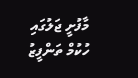މާފުށީ ޖަލުގައި ހުކުމް ތަންފީޒު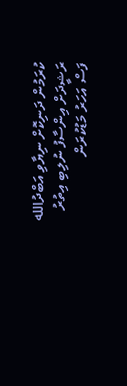ކުރަމުން ދަނިކޮށް ނިޔާވި އަބްދުالله ރަޝީދަށް އިންސާފު ނުލިބި އިތުރު ފަސް އަހަރު މަޑުކުރަން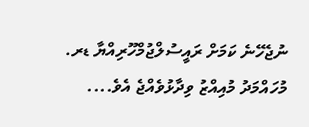ނުޖެހޭނެ ކަމަށް ރައީސުލްޖުމްހޫރިއްޔާ ޑރ. މުހައްމަދު މުއިއްޒު ވިދާޅުވެއްޖެ އެވެ....